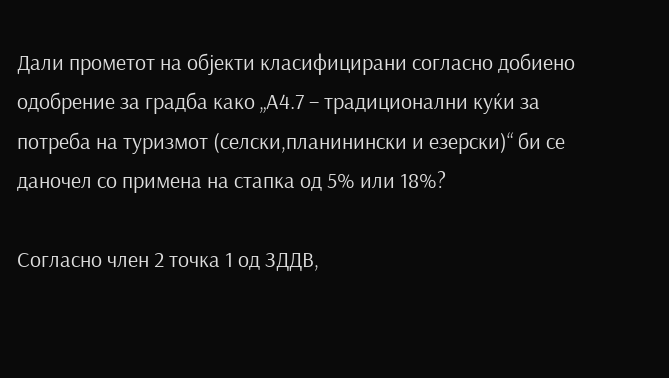Дали прометот на објекти класифицирани согласно добиено одобрение за градба како „А4.7 – традиционални куќи за потреба на туризмот (селски,планинински и езерски)“ би се даночел со примена на стапка од 5% или 18%?

Согласно член 2 точка 1 од ЗДДВ,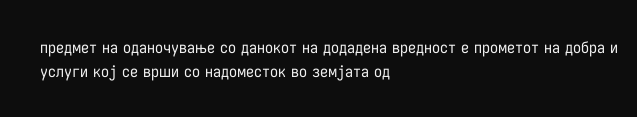предмет на оданочување со данокот на додадена вредност е прометот на добра и услуги кој се врши со надоместок во земјата од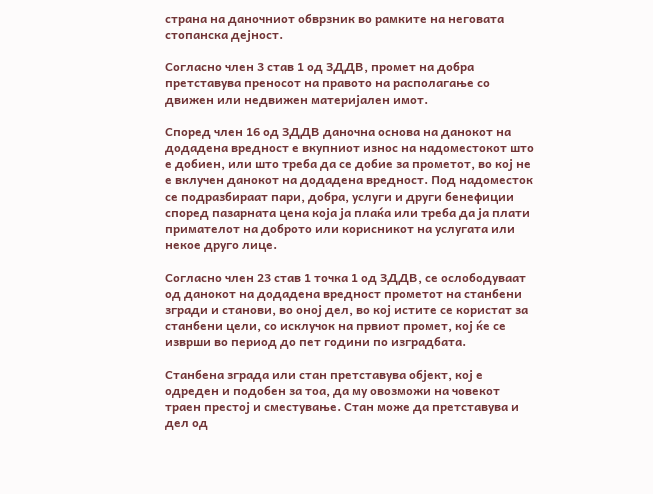страна на даночниот обврзник во рамките на неговата стопанска дејност.

Согласно член 3 став 1 од ЗДДВ, промет на добра претставува преносот на правото на располагање со движен или недвижен материјален имот.

Според член 16 од ЗДДВ даночна основа на данокот на додадена вредност е вкупниот износ на надоместокот што е добиен, или што треба да се добие за прометот, во кој не е вклучен данокот на додадена вредност. Под надоместок се подразбираат пари, добра, услуги и други бенефиции според пазарната цена која ја плаќа или треба да ја плати примателот на доброто или корисникот на услугата или некое друго лице.

Согласно член 23 став 1 точка 1 од ЗДДВ, се ослободуваат од данокот на додадена вредност прометот на станбени згради и станови, во оној дел, во кој истите се користат за станбени цели, со исклучок на првиот промет, кој ќе се изврши во период до пет години по изградбата.

Станбена зграда или стан претставува објект, кој е одреден и подобен за тоа, да му овозможи на човекот траен престој и сместување. Стан може да претставува и дел од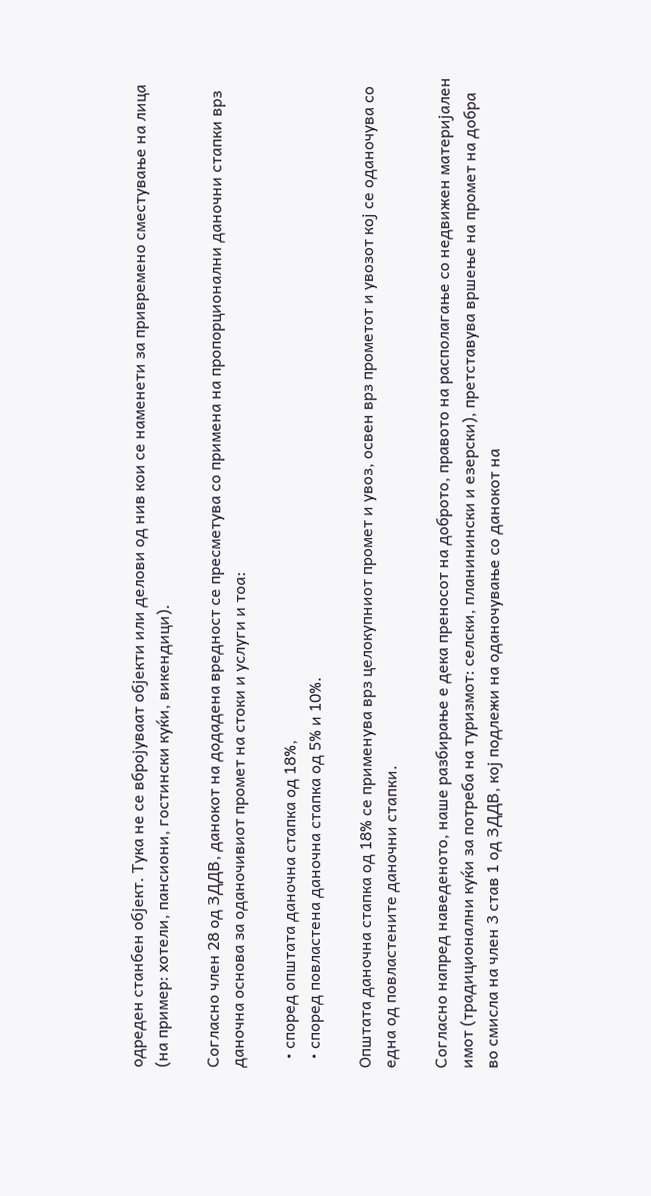одреден станбен објект. Тука не се вбројуваат објекти или делови од нив кои се наменети за привремено сместување на лица (на пример: хотели, пансиони, гостински куќи, викендици).

Согласно член 28 од ЗДДВ, данокот на додадена вредност се пресметува со примена на пропорционални даночни стапки врз даночна основа за оданочивиот промет на стоки и услуги и тоа:

  • според општата даночна стапка од 18%,
  • според повластена даночна стапка од 5% и 10%.

Општата даночна стапка од 18% се применува врз целокупниот промет и увоз, освен врз прометот и увозот кој се оданочува со една од повластените даночни стапки.

Согласно напред наведеното, наше разбирање е дека преносот на доброто, правото на располагање со недвижен материјален имот (традиционални куќи за потреба на туризмот: селски, планинински и езерски), претставува вршење на промет на добра во смисла на член 3 став 1 од ЗДДВ, кој подлежи на оданочување со данокот на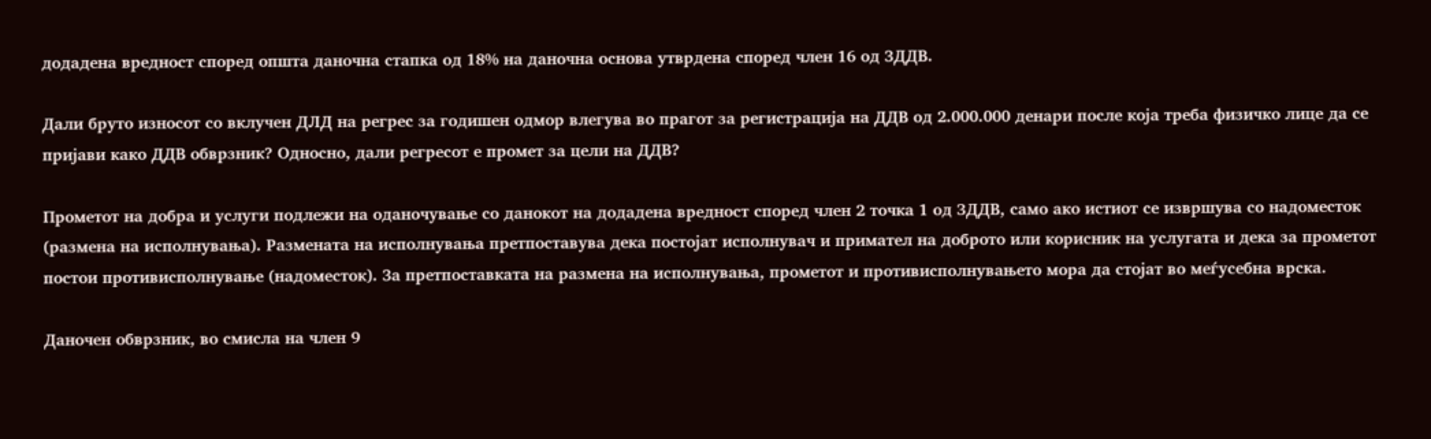додадена вредност според општа даночна стапка од 18% на даночна основа утврдена според член 16 од ЗДДВ.

Дали бруто износот со вклучен ДЛД на регрес за годишен одмор влегува во прагот за регистрација на ДДВ од 2.000.000 денари после која треба физичко лице да се пријави како ДДВ обврзник? Односно, дали регресот е промет за цели на ДДВ?

Прометот на добра и услуги подлежи на оданочување со данокот на додадена вредност според член 2 точка 1 од ЗДДВ, само ако истиот се извршува со надоместок (размена на исполнувања). Размената на исполнувања претпоставува дека постојат исполнувач и примател на доброто или корисник на услугата и дека за прометот постои противисполнување (надоместок). За претпоставката на размена на исполнувања, прометот и противисполнувањето мора да стојат во меѓусебна врска.

Даночен обврзник, во смисла на член 9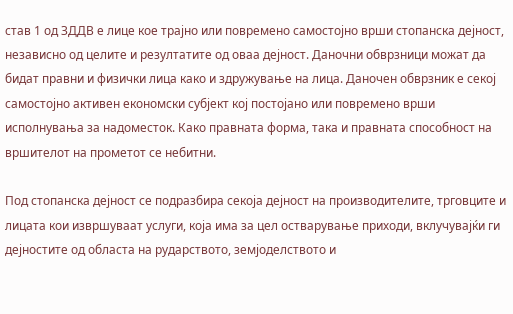став 1 од ЗДДВ е лице кое трајно или повремено самостојно врши стопанска дејност, независно од целите и резултатите од оваа дејност. Даночни обврзници можат да бидат правни и физички лица како и здружување на лица. Даночен обврзник е секој самостојно активен економски субјект кој постојано или повремено врши исполнувања за надоместок. Како правната форма, така и правната способност на вршителот на прометот се небитни.

Под стопанска дејност се подразбира секоја дејност на производителите, трговците и лицата кои извршуваат услуги, која има за цел остварување приходи, вклучувајќи ги дејностите од областа на рударството, земјоделството и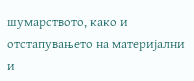шумарството, како и отстапувањето на материјални и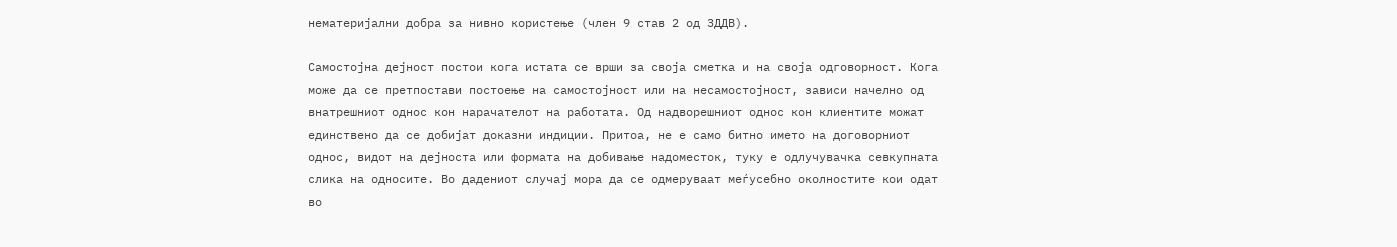нематеријални добра за нивно користење (член 9 став 2 од ЗДДВ).

Самостојна дејност постои кога истата се врши за своја сметка и на своја одговорност. Кога може да се претпостави постоење на самостојност или на несамостојност, зависи начелно од внатрешниот однос кон нарачателот на работата. Од надворешниот однос кон клиентите можат единствено да се добијат доказни индиции. Притоа, не е само битно името на договорниот однос, видот на дејноста или формата на добивање надоместок, туку е одлучувачка севкупната слика на односите. Во дадениот случај мора да се одмеруваат меѓусебно околностите кои одат во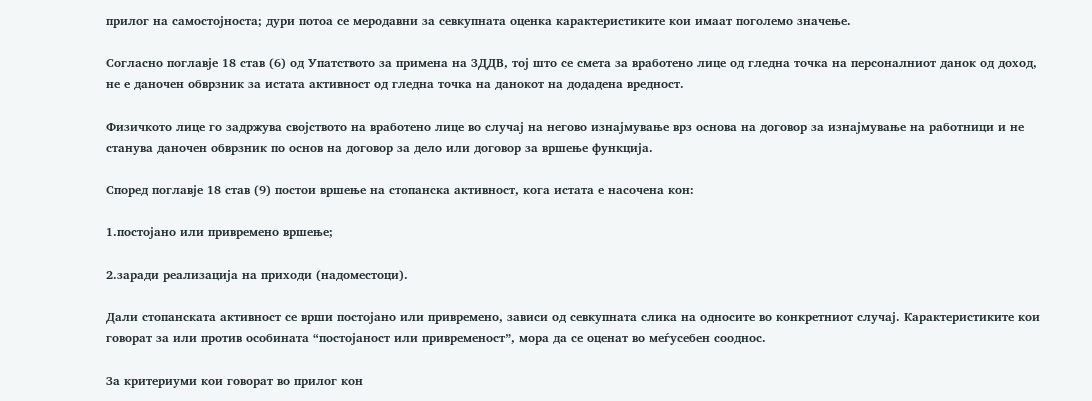прилог на самостојноста; дури потоа се меродавни за севкупната оценка карактеристиките кои имаат поголемо значење.

Согласно поглавје 18 став (6) од Упатството за примена на ЗДДВ, тој што се смета за вработено лице од гледна точка на персоналниот данок од доход, не е даночен обврзник за истата активност од гледна точка на данокот на додадена вредност.

Физичкото лице го задржува својството на вработено лице во случај на негово изнајмување врз основа на договор за изнајмување на работници и не станува даночен обврзник по основ на договор за дело или договор за вршење функција.

Според поглавје 18 став (9) постои вршење на стопанска активност, кога истата е насочена кон:

1.постојано или привремено вршење;

2.заради реализација на приходи (надоместоци).

Дали стопанската активност се врши постојано или привремено, зависи од севкупната слика на односите во конкретниот случај. Карактеристиките кои говорат за или против особината “постојаност или привременост”, мора да се оценат во меѓусебен сооднос.

За критериуми кои говорат во прилог кон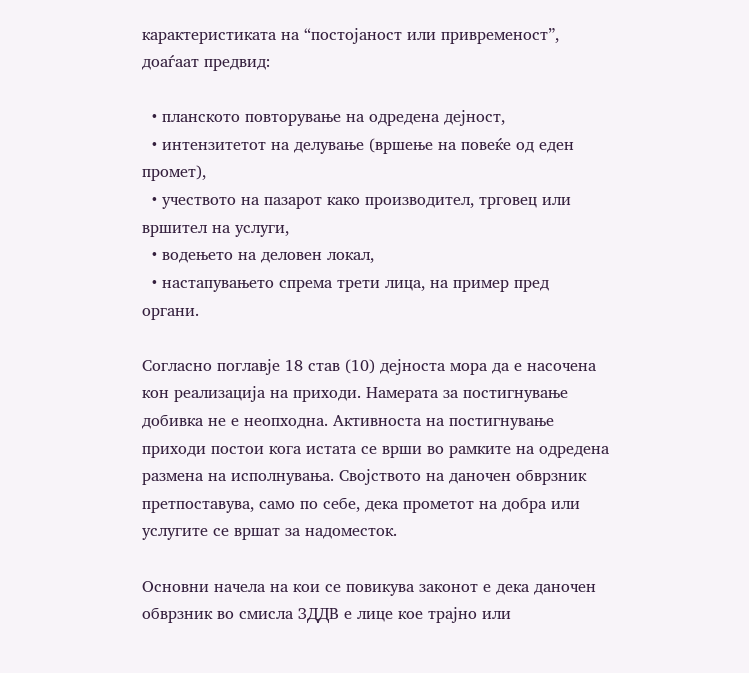карактеристиката на “постојаност или привременост”, доаѓаат предвид:

  • планското повторување на одредена дејност,
  • интензитетот на делување (вршење на повеќе од еден промет),
  • учеството на пазарот како производител, трговец или вршител на услуги,
  • водењето на деловен локал,
  • настапувањето спрема трети лица, на пример пред органи.

Согласно поглавје 18 став (10) дејноста мора да е насочена кон реализација на приходи. Намерата за постигнување добивка не е неопходна. Активноста на постигнување приходи постои кога истата се врши во рамките на одредена размена на исполнувања. Својството на даночен обврзник претпоставува, само по себе, дека прометот на добра или услугите се вршат за надоместок.

Основни начела на кои се повикува законот е дека даночен обврзник во смисла ЗДДВ е лице кое трајно или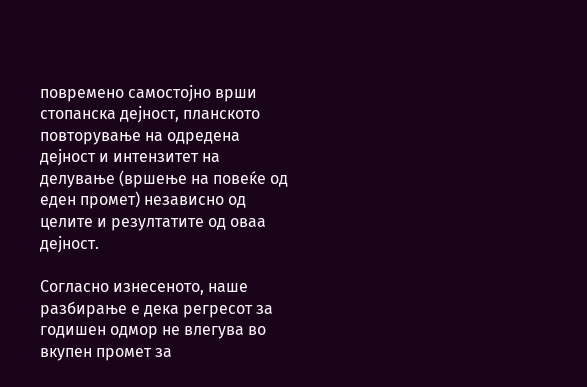повремено самостојно врши стопанска дејност, планското повторување на одредена дејност и интензитет на делување (вршење на повеќе од еден промет) независно од целите и резултатите од оваа дејност.

Согласно изнесеното, наше разбирање е дека регресот за годишен одмор не влегува во вкупен промет за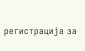регистрација за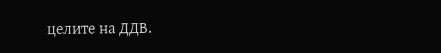целите на ДДВ.